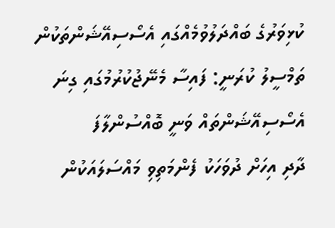ކުޅިވަރުގެ ބައްދަލުވުމެއްގައި އެސޯސިއޭޝަންތަކުން ތަމްސީލު ކުރަނީ: ފައިސާ މެނޭޖުކުރުމުގައި ގިނަ އެސޯސިއޭޝަންތައް ވަނީ ބޮއްސުންލާފަ
ދާދި އިހަށް ދުވަހަކު ފެންމަތިވި މައްސަލައަކުން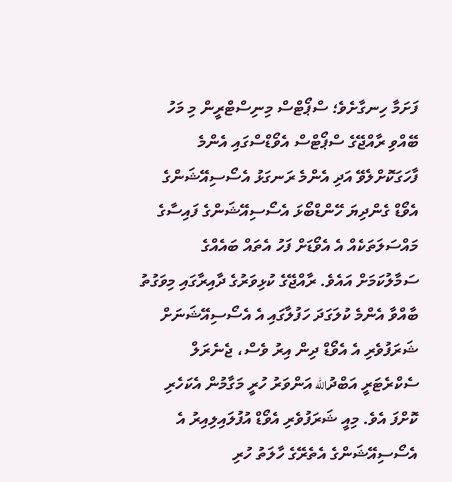ފަށަމާ ހިނގާށެވެ؛ ސްޕޯޓްސް މިނިސްޓްރީން މި މަހު ބޭއްވި ރާއްޖޭގެ ސްޕޯޓްސް އެވޯޑްސްގައި އެންމެ ފާހަގަކޮށްލެވޭ އަދި އެންމެ ރަނގަޅު އެސޯސިއޭޝަންގެ އެވޯޑް ގެންދިޔަ ހޭންޑްބޯޅަ އެސޯސިއޭޝަންގެ ފައިސާގެ މައްސަލަތަކެއް އެ އެވޯޑަށް ފަހު އެތައް ބައެއްގެ ސަމާލުކަމަށް އައެވެ. ރާއްޖޭގެ ކުޅިވަރުގެ ދާއިރާގައި މިވަގުތު ބާއްވާ އެންމެ ކުލަގަދަ ހަފުލާގައި އެ އެސޯސިއޭޝަނަށް ޝަރަފުވެރި އެ އެވޯޑް ދިން އިރު ވެސް، ޖެނެރަލް ސެކްރެޓަރީ އަބްދުالله އަންވަރު ހުރީ މަގާމުން އެކަހެރި ކޮށްފަ އެވެ. މިއީ ޝަރަފުވެރި އެވޯޑް އުފުލައިލިއިރު އެ އެސޯސިއޭޝަންގެ އެތެރޭގެ ހާލަތު ހުރި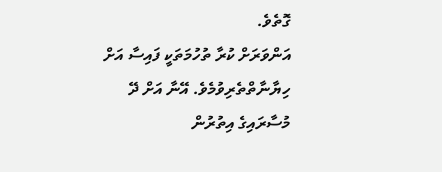ގޮތެވެ.
އަންވަރަށް ކުރާ ތުހުމަތަކީ ފައިސާ އަށް ހިޔާނާތްތެރިވުމެވެ. އޭނާ އަށް ދޭ މުސާރައިގެ އިތުރުން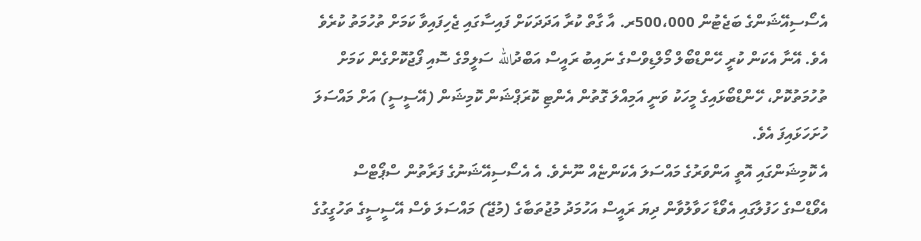އެސޯސިއޭޝަންގެ ބަޖެޓުން 500،000ރ. އާ ގާތް ކުރާ އަދަދަކަށް ފައިސާގައި ޖެހިފައިވާ ކަމަށް ތުހުމަތު ކުރެވެ އެވެ. އޭނާ އެކަން ކުރީ ހޭންޑްބޯލް މޯލްޑިވްސްގެ ނައިބު ރައީސް އަބްދުالله ސަލީމްގެ ސޮއި ފޯޖުކޮށްގެން ކަމަށް ތުހުމަތުކޮށް، ހޭންޑްބޯޅައިގެ މީހަކު ވަނީ އަމިއްލަ ގޮތުން އެންޓި ކޮރަޕްޝަން ކޮމިޝަން (އޭސީސީ) އަށް މައްސަލަ ހުށަހަޅައިފަ އެވެ.
އެ ކޮމިޝަންގައި އޮތީ އަންވަރުގެ މައްސަލަ އެކަންޏެއް ނޫނެވެ. އެ އެސޯސިއޭޝަނުގެ ފަރާތުން ސްޕޯޓްސް އެވޯޑްސްގެ ހަފުލާގައި އެވޯޑާ ހަވާލުވާން ދިޔަ ރައީސް އަހުމަދު މުޖުތަބާގެ (މުޖޭ) މައްސަލަ ވެސް އޭސީސީގެ ތަހުގީގުގެ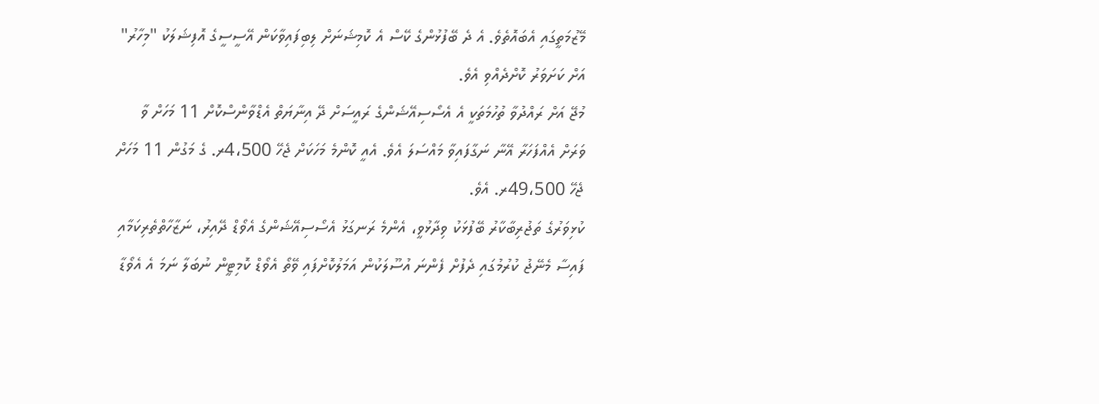މޭޒުމަތީގައި އެބައޮތެވެ. އެ ދެ ބޭފުޅުންގެ ކޭސް އެ ކޮމިޝަނަށް ލިބިފައިވާކަން އޭސީސީގެ އޮފިޝަލަކު "މިހާރު" އަށް ކަށަވަރު ކޮށްދެއްވި އެވެ.
މުޖޭ އަށް ރައްދުވާ ތުހުމަތަކީ އެ އެސޯސިއޭޝަންގެ ރައީސަށް ދޭ އިނާޔަތް އެޑްވާންސްކޮށް 11 މަހަށް ވާ ވަރަށް އެއްފަހަރާ އޭނާ ނަގާފައިވާ މައްސަލަ އެވެ. އެއީ ކޮންމެ މަހަކަށް ޖެހޭ 4،500ރ. ގެ މަގުން 11 މަހަށް ޖެހޭ 49،500ރ. އެވެ.
ކުޅިވަރުގެ ތަޖުރިބާކާރު ބޭފުޅަކު ވިދާޅުވީ، އެންމެ ރަނގަޅު އެސޯސިއޭޝަންގެ އެވޯޑް ދޭއިރު، ނަޒާހާތްތެރިކަމާއި ފައިސާ މެނޭޖު ކުރުމުގައި ދެފުށް ފެންނަ އުސޫލަކުން އަމަލުކޮށްފައި ވޭތޯ އެވޯޑް ކޮމިޓީން ނުބަލާ ނަމަ އެ އެވޯޑާ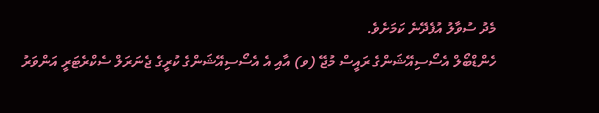މެދު ސުވާލު އުފެދޭނެ ކަމަށެވެ.
ހެންޑްބޯލް އެސޯސިއޭޝަންގެ ރައީސް މުޖޭ (ވ) އާއި އެ އެސޯސިއޭޝަންގެ ކުރީގެ ޖެނަރަލް ސެކްރެޓަރީ އަންވަރު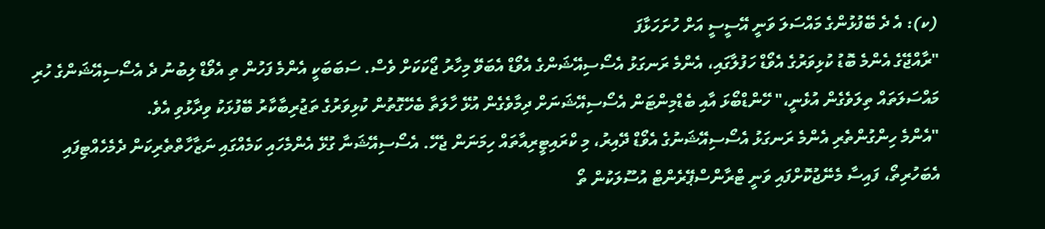(ކ): އެ ދެ ބޭފުޅުންގެ މައްސަލަ ވަނީ އޭސީސީ އަށް ހުށަހަޅާފަ
"ރާއްޖޭގެ އެންމެ ބޮޑު ކުޅިވަރުގެ އެވޯޑް ހަފުލާގައި، އެންމެ ރަނގަޅު އެސޯސިއޭޝަންގެ އެވޯޑް އެބަވޭ މިހާރު ޖޯކަކަށް ވެސް. ސަބަބަކީ އެންމެ ފަހުން ތި އެވޯޑް ލިބުނު ދެ އެސޯސިއޭޝަންގެ ހުރި މައްސަލަތައް ތިލަވެގެން އުޅެނީ،" ހޭންޑްބޯޅަ އާއި ބެޑްމިންޓަން އެސޯސިއޭޝަނަށް ދިމާވެގެން އުޅޭ ހާލަތާ ބެހޭގޮތުން ކުޅިވަރުގެ ތަޖުރިބާކާރު ބޭފުޅަކު ވިދާޅުވި އެވެ.
"އެންމެ ހިންގުންތެރި އެންމެ ރަނގަޅު އެސޯސިއޭޝަނުގެ އެވޯޑް ދޭއިރު، މި ކްރައިޓީރިއާތައް ހިމަނަން ޖެހޭ. އެސޯސިއޭޝަނާ ގުޅޭ އެންމެހައި ކަމެއްގައި ނަޒާހާތްތެރިކަން ދެމެހެއްޓިފައި އެބަހުރިތޯ، ފައިސާ މެނޭޖުކޮށްފައި ވަނީ ޓްރާންސްޕޭރެންޓް އުސޫލަކުން ތޯ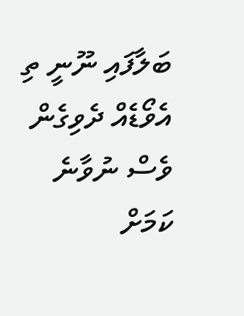ބަލާފައި ނޫނީ ތި އެވޯޑެއް ދެވިގެން ވެސް ނުވާނެ ކަމަށް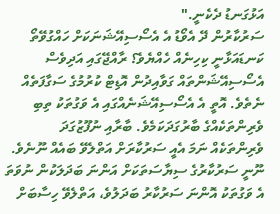އަޅުގަނޑު ދެކެނީ."
ސަރުކާރުން ދޭ އެވޯޑު އެ އެސޯސިއޭޝަނަކަށް ހައްގުވޭތޯ ކަނޑައަޅާނީ ކިހިނެއް ހެއްޔެވެ؟ ރާއްޖޭގައި އަދިވެސް އެސޯސިއޭޝަންތައް ގަވާއިދުން އޮޑިޓް ކުރުމުގެ ސަގާފަތެއް ނެތެވެ. އޮތީ އެ އެސޯސިއޭޝަނެއްގައި އެ ވަގުތަކު ތިބި ވެރިންތަކެއްގެ ބާރުގަދަކަމެވެ. ބާރާއި ނުފޫޒުގަދަ ވެރިންތަކެއް ނަމަ އެއީ ސަރުކާރަށް އަތްލެވޭ ބައެއް ނޫނެވެ. ނޫނީ ސަރުކާރުގެ ސިޔާސަތަކަށް އަންނަ ބަދަލަކުން ނުވަތަ އެ ވަގުތަކު އޮންނަ ސަރުކާރު ބަދަލުވެ، އަތްލެވޭ ހިސާބަށް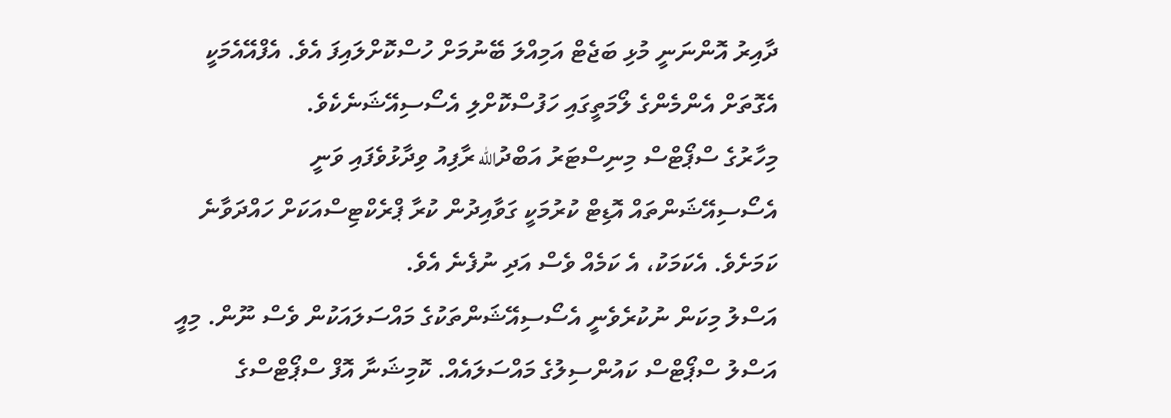ދާއިރު އޮންނަނީ މުޅި ބަޖެޓް އަމިއްލަ ބޭނުމަށް ހުސްކޮށްލައިފަ އެވެ. އެފްއޭއެމަކީ އެގޮތަށް އެންމެންގެ ލޯމަތީގައި ހަފުސްކޮށްލި އެސޯސިއޭޝަނެކެވެ.
މިހާރުގެ ސްޕޯޓްސް މިނިސްޓަރު އަބްދުالله ރާފިއު ވިދާޅުވެފައި ވަނީ އެސޯސިއޭޝަންތައް އޮޑިޓް ކުރުމަކީ ގަވާއިދުން ކުރާ ޕްރެކްޓިސްއަކަށް ހައްދަވާނެ ކަމަށެވެ. އެކަމަކު، އެ ކަމެއް ވެސް އަދި ނުފެނެ އެވެ.
އަސްލު މިކަން ނުކުރެވެނީ އެސޯސިއޭޝަންތަކުގެ މައްސަލައަކުން ވެސް ނޫން. މިއީ އަސްލު ސްޕޯޓްސް ކައުންސިލުގެ މައްސަލައެއް. ކޮމިޝަނާ އޮފް ސްޕޯޓްސްގެ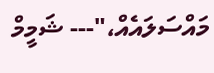މައްސަލައެއް،"--- ޝަމީމް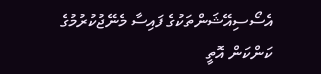އެސޯސިއޭޝަންތަކުގެ ފައިސާ މެނޭޖުކުރުމުގެ ކަންކަން އޮތީ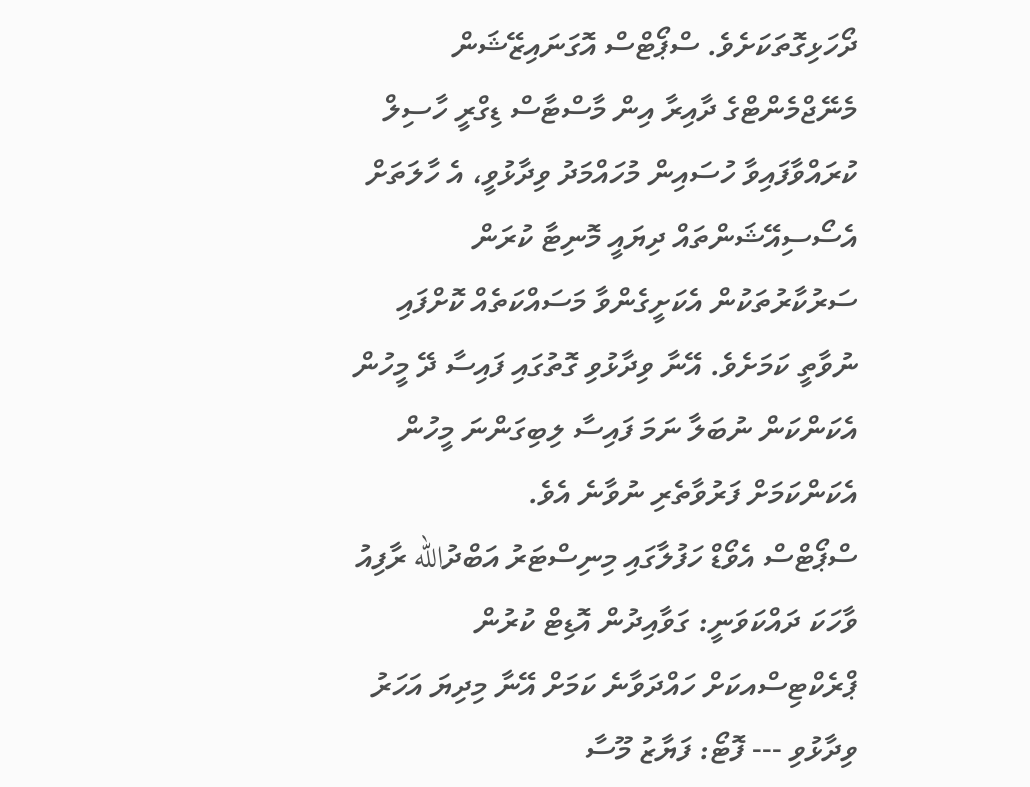ދޯހަޅިގޮތަކަށެވެ. ސްޕޯޓްސް އޮގަނައިޒޭޝަން މެނޭޖްމެންޓްގެ ދާއިރާ އިން މާސްޓާސް ޑިގްރީ ހާސިލް ކުރައްވާފައިވާ ހުސައިން މުހައްމަދު ވިދާޅުވީ، އެ ހާލަތަށް އެސޯސިއޭޝަންތައް ދިޔައީ މޮނިޓާ ކުރަން ސަރުކާރުތަކުން އެކަށީގެންވާ މަސައްކަތެއް ކޮށްފައި ނުވާތީ ކަމަށެވެ. އޭނާ ވިދާޅުވި ގޮތުގައި ފައިސާ ދޭ މީހުން އެކަންކަން ނުބަލާ ނަމަ ފައިސާ ލިބިގަންނަ މީހުން އެކަންކަމަށް ފަރުވާތެރި ނުވާނެ އެވެ.
ސްޕޯޓްސް އެވޯޑް ހަފުލާގައި މިނިސްޓަރު އަބްދުالله ރާފިއު ވާހަކަ ދައްކަވަނީ: ގަވާއިދުން އޮޑިޓް ކުރުން ޕްރެކްޓިސްއކަށް ހައްދަވާނެ ކަމަށް އޭނާ މިދިޔަ އަހަރު ވިދާޅުވި --- ފޮޓޯ: ފަޔާޒު މޫސާ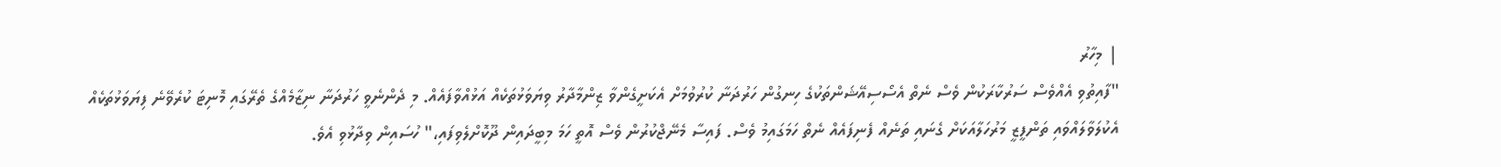| މިހާރު
"ފާއިތުވި އެއްވެސް ސަރުކާރަކުން ވެސް ނެތް އެސޯސިއޭޝަންތަކުގެ ހިނގުން ހަރުދަނާ ކުރުވުމަށް އެކަށީގެންވާ ޒިންމާދާރު ވިޔަވަޅުތަކެއް އަޅުއްވާފައެއް. މި ދެންނެވީ ހަރުދަނާ ނިޒާމެއްގެ ތެރޭގައި މޮނިޓަ ކުރެވޭނެ ފިޔަވަޅުތަކެއް އެކުލަވާލައްވައި ތަންފީޒީ މަރުހަލާއަކަށް ގެނައި ތަނެއް ފެނިފައެއް ނެތް ހަމަގައިމު ވެސް. ފައިސާ މެނޭޖްކުރުން ވެސް އޮތީ ހަމަ މިބީދައިން ދޫކޮށްލެވިފައި،" ހުސައިން ވިދާޅުވި އެވެ.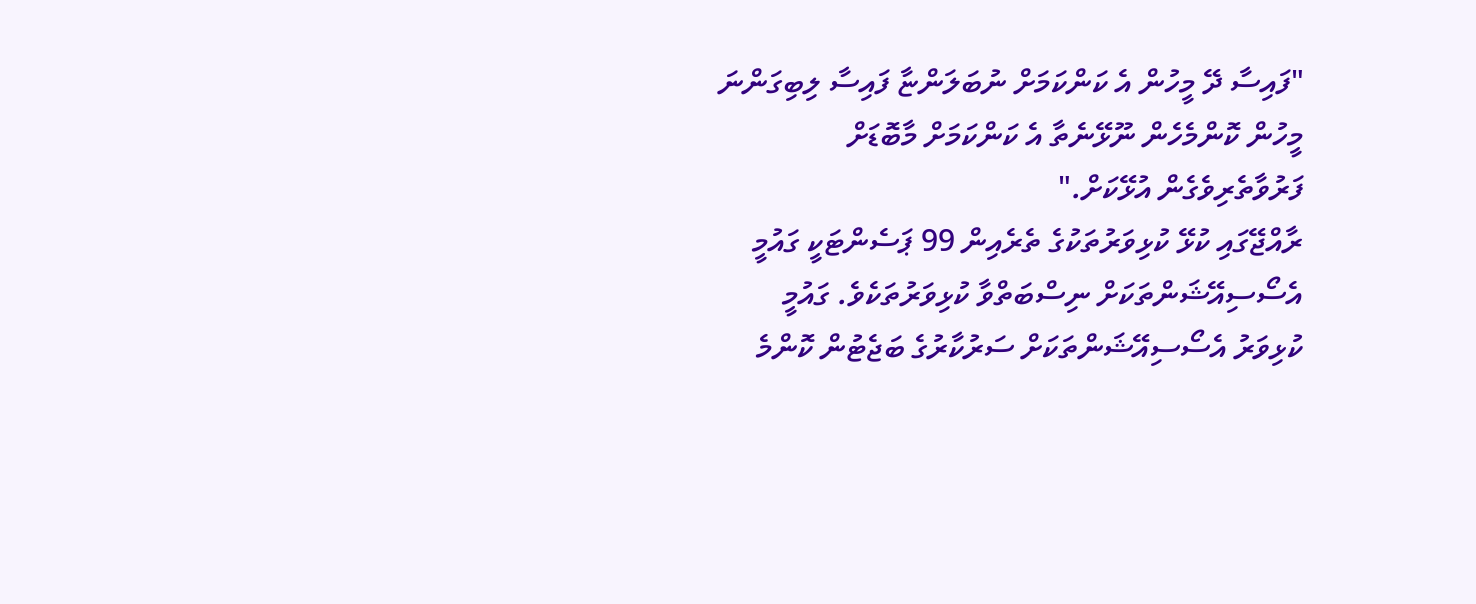"ފައިސާ ދޭ މީހުން އެ ކަންކަމަށް ނުބަލަންޏާ ފައިސާ ލިބިގަންނަ މީހުން ކޮންމެހެން ނޫޅޭނެތާ އެ ކަންކަމަށް މާބޮޑަށް ފަރުވާތެރިވެގެން އުޅޭކަށް."
ރާއްޖޭގައި ކުޅޭ ކުޅިވަރުތަކުގެ ތެރެއިން 99 ޕަސެންޓަކީ ގައުމީ އެސޯސިއޭޝަންތަކަށް ނިސްބަތްވާ ކުޅިވަރުތަކެވެ. ގައުމީ ކުޅިވަރު އެސޯސިއޭޝަންތަކަށް ސަރުކާރުގެ ބަޖެޓުން ކޮންމެ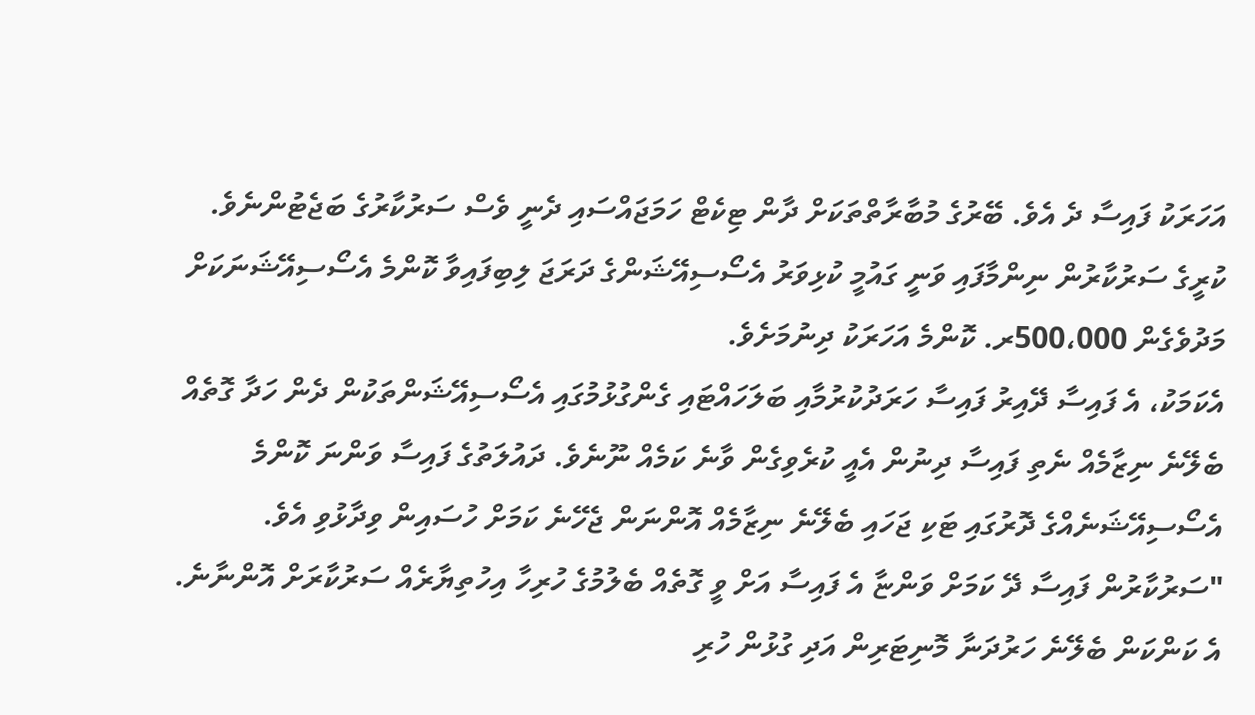އަހަރަކު ފައިސާ ދެ އެވެ. ބޭރުގެ މުބާރާތްތަކަށް ދާން ޓިކެޓް ހަމަޖައްސައި ދެނީ ވެސް ސަރުކާރުގެ ބަޖެޓުންނެވެ. ކުރީގެ ސަރުކާރުން ނިންމާފައި ވަނީ ގައުމީ ކުޅިވަރު އެސޯސިއޭޝަންގެ ދަރަޖަ ލިބިފައިވާ ކޮންމެ އެސޯސިއޭޝަނަކަށް މަދުވެގެން 500،000ރ. ކޮންމެ އަހަރަކު ދިނުމަށެވެ.
އެކަމަކު، އެ ފައިސާ ދޭއިރު ފައިސާ ހަރަދުކުރުމާއި ބަލަހައްޓައި ގެންގުޅުމުގައި އެސޯސިއޭޝަންތަކުން ދެން ހަދާ ގޮތެއް ބެލޭނެ ނިޒާމެއް ނެތި ފައިސާ ދިނުން އެއީ ކުރެވިގެން ވާނެ ކަމެއް ނޫނެވެ. ދައުލަތުގެ ފައިސާ ވަންނަ ކޮންމެ އެސޯސިއޭޝަނެއްގެ ދޮރުގައި ޓަކި ޖަހައި ބެލޭނެ ނިޒާމެއް އޮންނަން ޖެހޭނެ ކަމަށް ހުސައިން ވިދާޅުވި އެވެ.
"ސަރުކާރުން ފައިސާ ދޭ ކަމަށް ވަންޏާ އެ ފައިސާ އަށް ވީ ގޮތެއް ބެލުމުގެ ހުރިހާ އިހުތިޔާރެއް ސަރުކާރަށް އޮންނާނެ. އެ ކަންކަން ބެލޭނެ ހަރުދަނާ މޮނިޓަރިން އަދި ގުޅުން ހުރި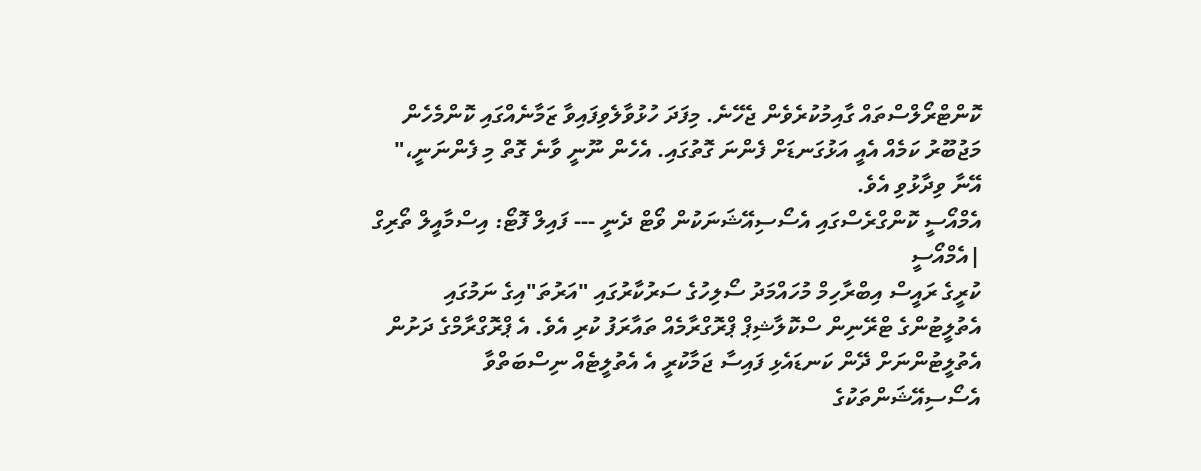ކޮންޓްރޯލްސްތައް ގާއިމުކުރެވެން ޖެހޭނެ. މިފަދަ ހުޅުވާލެވިފައިވާ ޒަމާނެއްގައި ކޮންމެހެން މަޖުބޫރު ކަމެއް އެއީ އަޅުގަނޑަށް ފެންނަ ގޮތުގައި. އެހެން ނޫނީ ވާނެ ގޮތް މި ފެންނަނީ،" އޭނާ ވިދާޅުވި އެވެ.
އެމްއޯސީ ކޮންގްރެސްގައި އެސޯސިއޭޝަނަކުން ވޯޓް ދެނީ --- ފައިލް ފޮޓޯ: އިސްމާއީލް ތޯރިގް |އެމްއޯސީ
ކުރީގެ ރައީސް އިބްރާހިމް މުހައްމަދު ސޯލިހުގެ ސަރުކާރުގައި "އަރުތަ"އިގެ ނަމުގައި އެތުލީޓުންގެ ޓްރޭނިން ސްކޮލާޝިޕް ޕްރޮގްރާމެއް ތައާރަފު ކުރި އެވެ. އެ ޕްރޮގްރާމްގެ ދަށުން އެތުލީޓުންނަށް ދޭން ކަނޑައެޅި ފައިސާ ޖަމާކުރީ އެ އެތުލީޓެއް ނިސްބަތްވާ އެސޯސިއޭޝަންތަކުގެ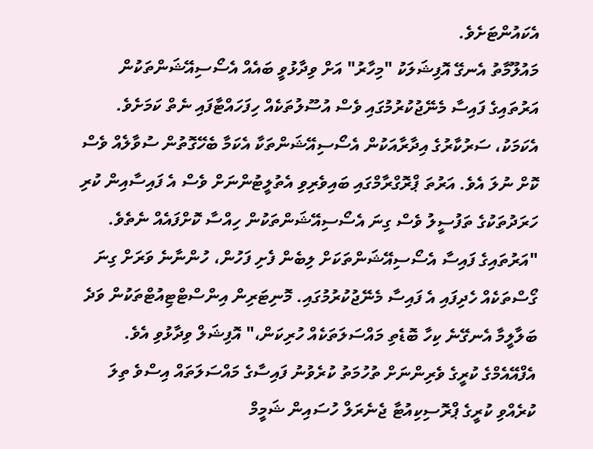އެކައުންޓަށެވެ.
މައުލޫމާތު އެނގޭ އޮފިޝަލަކު "މިހާރު" އަށް ވިދާޅުވީ ބައެއް އެސޯސިއޭޝަންތަކުން އަރުތައިގެ ފައިސާ މެނޭޖުކުރުމުގައި ވެސް އުސޫލުތަކެއް ހިފަހައްޓާފައި ނެތް ކަމަށެވެ. އެކަމަކު، ސަރުކާރުގެ އިދާރާއަކުން އެސޯސިއޭޝަންތަކާ އެކަމާ ބެހޭގޮތުން ސުވާލެއް ވެސް ކޮށް ނުލަ އެވެ. އަރުތަ ޕްރޮގްރާމްގައި ބައިވެރިވި އެތުލީޓުންނަށް ވެސް އެ ފައިސާއިން ކުރި ހަރަދުތަކުގެ ތަފުސީލު ވެސް ގިނަ އެސޯސިއޭޝަންތަކުން ހިއްސާ ކޮށްފައެއް ނެތެވެ.
"އަރުތައިގެ ފައިސާ އެސޯސިއޭޝަންތަކަށް ލިބެން ފެށި ފަހުން، ހުންނާނެ ވަރަށް ގިނަ ގޯސްތަކެއް ހެދިފައި އެ ފައިސާ މެނޭޖުކުރުމުގައި. މޮނިޓަރިން އިންސްޓްޓިއުޓްތަކުން ވަދެ ބަލާލީމާ އެނގޭނެ ކިހާ ބޮޑެތި މައްސަލަތަކެއް ހުރިކަން،" އޮފިޝަލް ވިދާޅުވި އެވެ.
އެފްއޭއެމްގެ ކުރީގެ ވެރިންނަށް ތުހުމަތު ކުރެވުނު ފައިސާގެ މައްސަލަތައް އިސްވެ ތިލަ ކުރެއްވި ކުރީގެ ޕްރޮސިކިއުޓާ ޖެނެރަލް ހުސައިން ޝަމީމް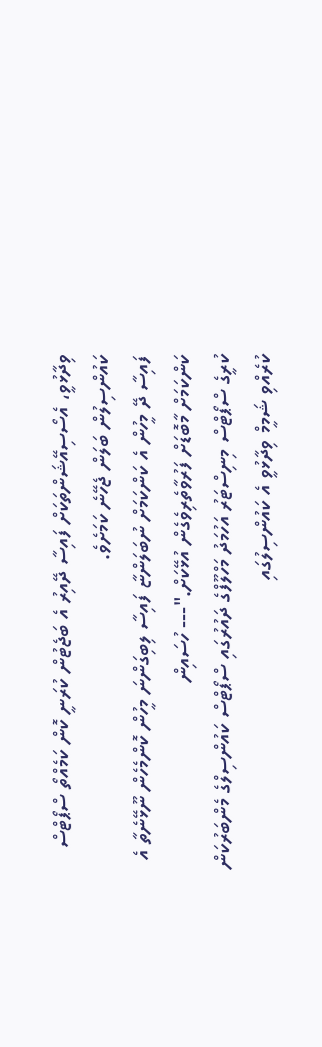ވިދާޅުވީ، އެސޯސިއޭޝަންތަކަށް ފައިސާ ދޭއިރު އެ ބަޖެޓުން ކުރަނީ ކޮން ކަމެއްތޯ ސްޕޯޓްސް ކައުންސިލުން ބަލަން ޖެހޭނެ ކަމަށެވެ.
ފައިސާ ދޭ މީހުން އެ ކަންކަމަށް ނުބަލަންޏާ ފައިސާ ލިބިގަންނަ މީހުން ކޮންމެހެން ނޫޅޭނެތާ އެ ކަންކަމަށް މާބޮޑަށް ފަރުވާތެރިވެގެން އުޅޭކަށް."--- ހުސައިން
ކުރީގެ ސްޕޯޓްސް މިނިސްޓަރު އަހުމަދު މަހްލޫފްގެ ދައުރުގައި ސްޕޯޓްސް ކައުންސިލްގެ މެންބަރުކަން ކުރެއްވި ޝަމީމް ވިދާޅުވީ އެ ކައުންސިލުގައި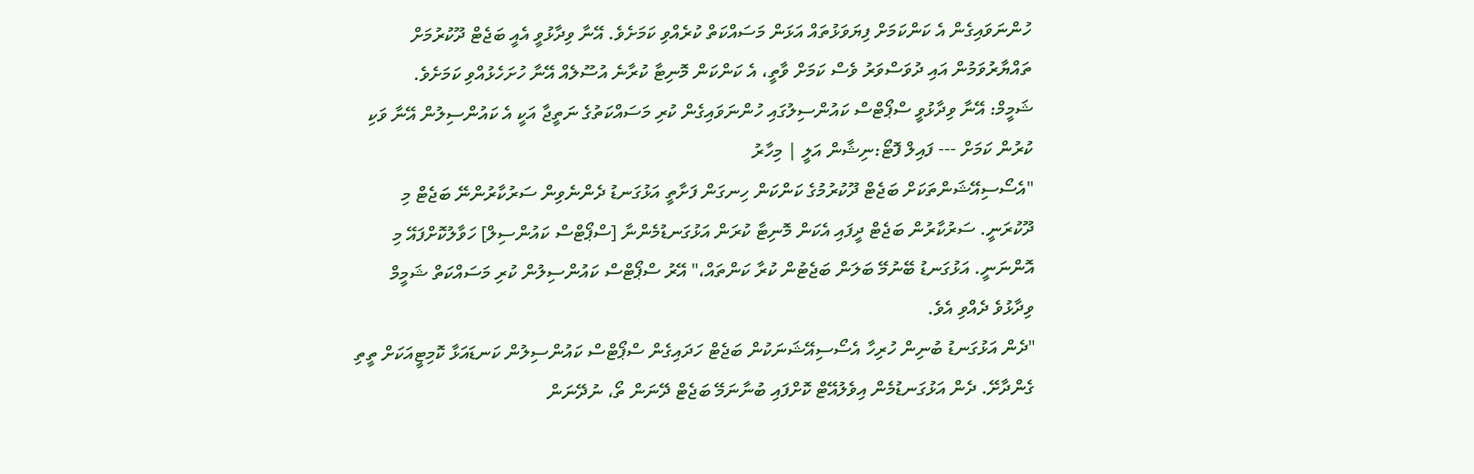ހުންނަވައިގެން އެ ކަންކަމަށް ފިޔަވަޅުތައް އަޅަން މަސައްކަތް ކުރެއްވި ކަމަށެވެ. އޭނާ ވިދާޅުވީ އެއީ ބަޖެޓް ދޫކުރުމަށް ތައްޔާރުވަމުން އައި ދުވަސްވަރު ވެސް ކަމަށް ވާތީ، އެ ކަންކަން މޮނިޓާ ކުރާނެ އުސޫލެއް އޭނާ ހުށަހެޅުއްވި ކަމަށެވެ.
ޝަމީމް: އޭނާ ވިދާޅުވީ ސްޕޯޓްސް ކައުންސިލުގައި ހުންނަވައިގެން ކުރި މަސައްކަތުގެ ނަތީޖާ އަކީ އެ ކައުންސިލުން އޭނާ ވަކި ކުރުން ކަމަށް --- ފައިލް ފޮޓޯ:ނިޝާން އަލީ | މިހާރު
"އެސޯސިއޭޝަންތަކަށް ބަޖެޓް ދޫކުރުމުގެ ކަންކަން ހިނގަން ފަށާތީ އަޅުގަނޑު ދެންނެވިން ސަރުކާރުންނޭ ބަޖެޓް މި ދޫކުރަނީ. ސަރުކާރުން ބަޖެޓް ދީފައި އެކަން މޮނިޓާ ކުރަން އަޅުގަނޑުމެންނާ [ސްޕޯޓްސް ކައުންސިލް] ހަވާލުކޮށްފައޭ މި އޮންނަނީ. އަޅުގަނޑު ބޭނުމޭ ބަލަން ބަޖެޓުން ކުރާ ކަންތައް،" އޭރު ސްޕޯޓްސް ކައުންސިލުން ކުރި މަސައްކަތް ޝަމީމް ވިދާޅުވެ ދެއްވި އެވެ.
"ދެން އަޅުގަނޑު ބުނިން ހުރިހާ އެސޯސިއޭޝަނަކުން ބަޖެޓް ހަދައިގެން ސްޕޯޓްސް ކައުންސިލުން ކަނޑައަޅާ ކޮމިޓީއަކަށް ތީތި ގެންދާށޭ. ދެން އަޅުގަނޑުމެން އިވެލުއޭޓް ކޮށްފައި ބުނާނަމޭ ބަޖެޓް ދޭނަން ތޯ، ނުދޭނަން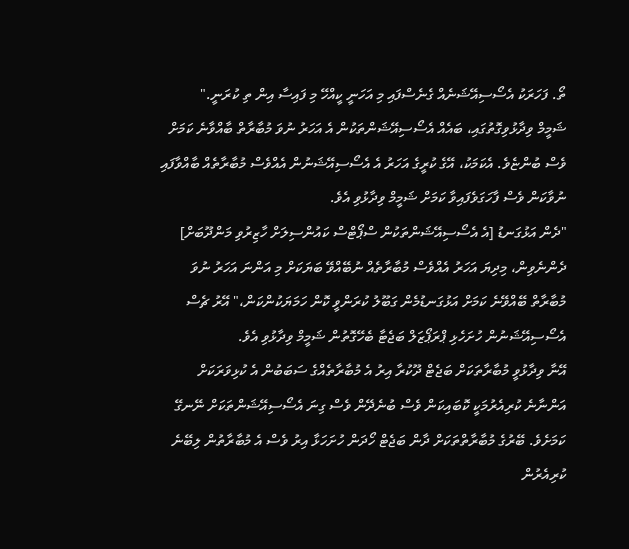ތޯ. ފަހަރަކު އެސޯސިއޭޝަނެއް ގެނެސްފައި މި އަހަނީ ކީއްހޭ މި ފައިސާ އިން ތި ކުރަނީ."
ޝަމީމް ވިދާޅުވިގޮތުގައި، ބައެއް އެސޯސިއޭޝަންތަކުން އެ އަހަރު ނުވަ މުބާރާތް ބާއްވާނެ ކަމަށް ވެސް ބުންޏެވެ. އެކަމަކު، އޭގެ ކުރީގެ އަހަރު އެ އެސޯސިއޭޝަނުން އެއްވެސް މުބާރާތެއް ބާއްވާފައި ނުވާކަން ވެސް ފާހަގަވެފައިވާ ކަމަށް ޝަމީމް ވިދާޅުވި އެވެ.
"ދެން އަޅުގަނޑު [އެ އެސޯސިއޭޝަންތަކުން ސްޕޯޓްސް ކައުންސިލަށް ހާޒިރުވި މަންދޫބަށް] ދެންނެވިން، މިދިޔަ އަހަރު އެއްވެސް މުބާރާތެއް ނުބޭއްވޭ ބަޔަކަށް މި އަންނަ އަހަރު ނުވަ މުބާރާތް ބޭއްވޭނެ ކަމަށް އަޅުގަނޑުމެން ގަބޫލު ކުރަންވީ ކޮން ހަމަޔަކުންކަން،" އޭރު ޗެސް އެސޯސިއޭޝަނުން ހުށަހެޅި ޕްރަޕޯޒަލް ބަޖެޓާ ބެހޭގޮތުން ޝަމީމް ވިދާޅުވި އެވެ.
އޭނާ ވިދާޅުވީ މުބާރާތަކަށް ބަޖެޓް ދޫކުރާ އިރު އެ މުބާރާތެއްގެ ސަބަބުން އެ ކުޅިވަރަކަށް އަންނާނެ ކުރިއެރުމަކީ ކޮބައިކަން ވެސް ބުނެދޭން ވެސް ގިނަ އެސޯސިއޭޝަންތަކަށް ނޭނގޭ ކަމަށެވެ. ބޭރުގެ މުބާރާތްތަކަށް ދާން ބަޖެޓް ހޯދަން ހުށަހަޅާ އިރު ވެސް އެ މުބާރާތުން ލިބޭނެ ކުރިއެރުން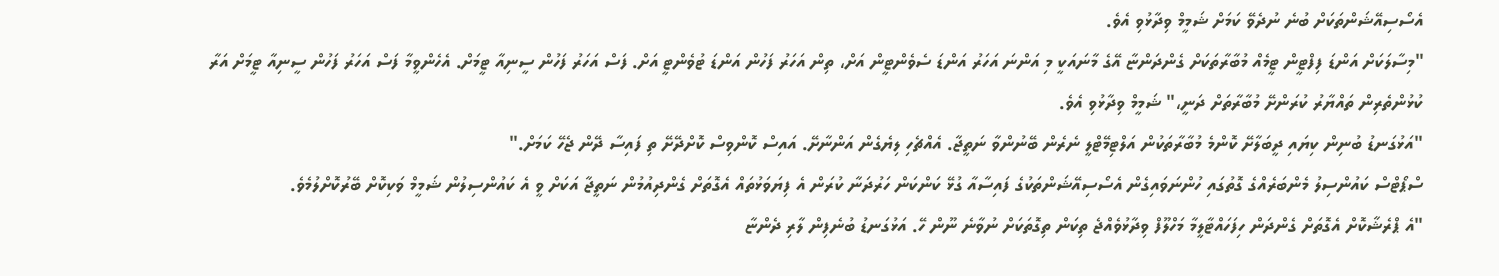އެސޯސިއޭޝަންތަކަށް ބުނެ ނުދެވޭ ކަމަށް ޝަމީމް ވިދާޅުވި އެވެ.
"މިސާލަކަށް އަންޑަ ފިފްޓީން ޓީމެއް މުބާރާތަކަށް ގެންދަންޏާ އޭގެ މާނައަކީ މި އަންނަ އަހަރު އަންޑަ ސެވެންޓީން އަށް، ތިން އަހަރު ފަހުން އަންޑަ ޓުވެންޓީ އަށް. ފަސް އަހަރު ފަހުން ސީނިއާ ޓީމަށް. އެހެންވީމާ ފަސް އަހަރު ފަހުން ސީނިއާ ޓީމަށް އަރާ ކުޅުންތެރިން ތައްޔާރު ކުރަންށޭ މުބާރާތަށް ދަނީ،" ޝަމީމް ވިދާޅުވި އެވެ.
"އަޅުގަނޑު ބުނިން ކިޔައި ދީބަލާށޭ ކޮންމެ މުބާރާތަކުން އަލްޓިމޭޓްލީ ނެރެން ބޭނުންވާ ނަތީޖާ. އެއްޗެހި ލިޔެގެން އަންނާށޭ. އައިސް ކޮންވިސް ކޮށްދޭށޭ ތި ފައިސާ ދޭން ޖެހޭ ކަމަށް."
ސްޕޯޓްސް ކައުންސިލު މެންބަރެއްގެ ގޮތުގައި ހުންނަވައިގެން އެސޯސިއޭޝަންތަކުގެ ފައިސާއާ ގުޅޭ ކަންކަން ހަރުދަނާ ކުރަން އެ ފިޔަވަޅުތައް އެގޮތަށް ގެންދިއުމުން ނަތީޖާ އަކަށް ވީ އެ ކައުންސިލުން ޝަމީމް ވަކިކޮށް ބޭރުކޮށްލުމެވެ.
"އެ ޕްރެޝާކޮށް އެގޮތަށް ގެންދަން ހިފަހައްޓާލީމާ މަހްލޫފް ވިދާޅުވެއްޖެ ތިކަން ތިގޮތަކަށް ނުވާނެ ނޫން ހޭ. އަޅުގަނޑު ބުނެފިން ލާރި ދެންޏާ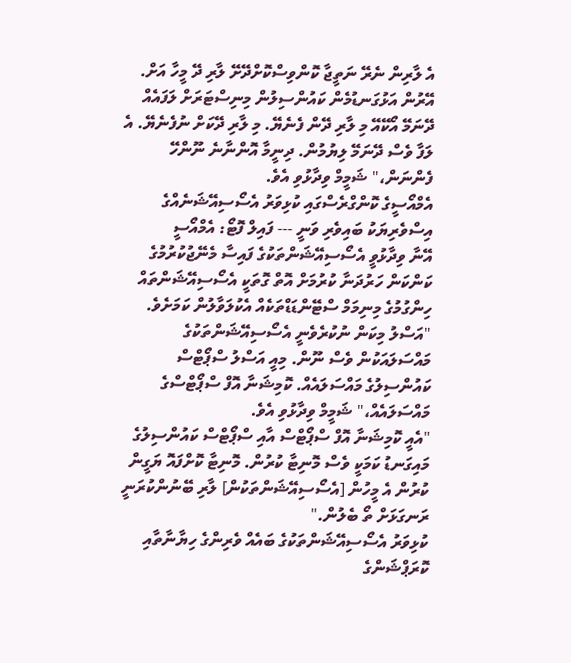އެ ލާރިން ނެރޭ ނަތީޖާ ކޮންވިސްކޮށްދޭށޭ ލާރި ދޭ މީހާ އަށް. އޭރުން އަޅުގަނޑުމެން ކައުންސިލުން މިނިސްޓަރަށް ލަފައެއް ދޭނަމޭ އޯކޭއޭ މި ލާރި ދޭން ފެނެޔޭ. މި ލާރި ދޭކަށް ނުފެނެޔޭ. އެ ލަފާ ވެސް ދޭނަމޭ ލިޔުމުން. ދިނީމާ އޮންނާނެ ނޫންހޭ ފެންނަން،" ޝަމީމް ވިދާޅުވި އެވެ.
އެމްއޯސީގެ ކޮންގްރެސްގައި ކުޅިވަރު އެސޯސިއޭޝަނެއްގެ އިސްވެރިޔަކު ބައިވެރި ވަނީ --- ފައިލް ފޮޓޯ: އެމްއޯސީ
އޭނާ ވިދާޅުވީ އެސޯސިއޭޝަންތަކުގެ ފައިސާ މެނޭޖުކުރުމުގެ ކަންކަން ހަރުދަނާ ކުރުމަށް އޮތް ގޮތަކީ އެސޯސިއޭޝަންތައް ހިންގުމުގެ މިނިމަމް ސްޓޭންޑަޑްތަކެއް އެކުލަވާލުން ކަމަށެވެ.
"އަސްލު މިކަން ނުކުރެވެނީ އެސޯސިއޭޝަންތަކުގެ މައްސަލައަކުން ވެސް ނޫން. މިއީ އަސްލު ސްޕޯޓްސް ކައުންސިލުގެ މައްސަލައެއް. ކޮމިޝަނާ އޮފް ސްޕޯޓްސްގެ މައްސަލައެއް،" ޝަމީމް ވިދާޅުވި އެވެ.
"އެއީ ކޮމިޝަނާ އޮފް ސްޕޯޓްސް އާއި ސްޕޯޓްސް ކައުންސިލުގެ މައިގަނޑު ކަމަކީ ވެސް މޮނިޓާ ކުރުން. މޮނިޓާ ކޮށްފައޮ ޔަގީން ކުރުން އެ މީހުން [އެސޯސިއޭޝަންތަކުން] ލާރި ބޭނުންކުރަނީ ރަނގަޅަށް ތޯ ބެލުން."
ކުޅިވަރު އެސޯސިއޭޝަންތަކުގެ ބައެއް ވެރިންގެ ހިޔާނާތާއި ކޮރަޕްޝަންގެ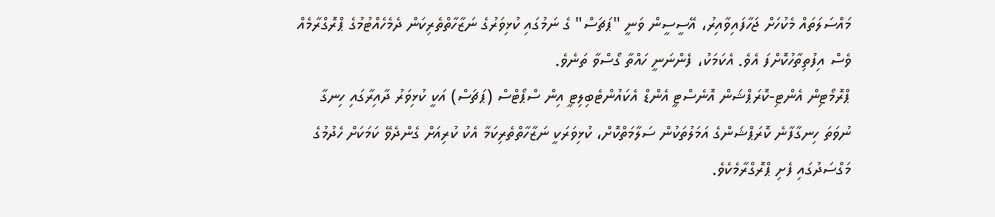މައްސަލަތައް މެކުހަށް ޖަހާފައިވާއިރު، އޭސީސީން ވަނީ "ޕަޗަސް" ގެ ނަމުގައި ކުޅިވަރުގެ ނަޒާހާތްތެރިކަން ދެމެހެއްޓުމުގެ ޕްރޮގްރާމެއް ވެސް އިފުތިތާހުކޮށްފަ އެވެ. އެކަމަކު، ފެންނަނީ ހައްތާ ގޯސްވާ ތަނެވެ.
ޕްރޮމޯޓިން އެންޓި-ކޮރަޕްޝަން އޮނެސްޓީ އެންޑް އެކައުންޓެބިލިޓީ އިން ސްޕޯޓްސް (ޕަޗަސް) އަކީ ކުޅިވަރު ދާއިރާގައި ހިނގާ ނުވަތަ ހިނގާފާނެ ކޮރަޕްޝަންގެ އަމަލުތަކުން ސަލާމަތްކޮށް، ކުޅިވަރަކީ ނަޒާހާތްތެރިކަމާ އެކު ކުރިއަށް ގެންދެވޭ ކަމަކަށް ހެދުމުގެ މަގްސަދުގައި ފެށި ޕްރޮގްރާމެކެވެ.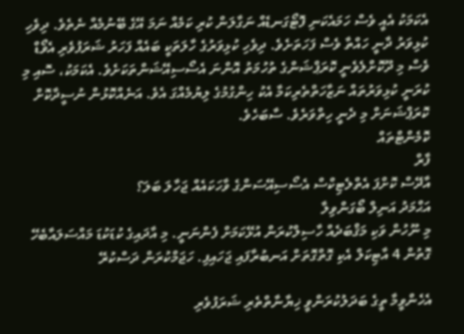އެކަމަކު އެއީ ވެސް ހަމައެކަނި ފޮޓޯގަނޑެއް ނަގާލަން ކުރި ކަމެއް ނަމަ އޭގެ ބޭނުމެއް ނެތެވެ. ދިވެހި ކުޅިވަރު ދާނީ ހައްތާ ވެސް ފަހަތަށެވެ. ދިވެހި ކުޅިވަރުގެ ހާލަތަކީ ބައެއް ފަހަރު ޝަރަފުވެރި އެވޯޑް ވެސް މި ދޫކޮށްލެވެނީ ކޮރަޕްޝަންގެ ތުހުމަތު އޮންނަ އެސޯސިއޭޝަންތަކަށެވެ. އެކަމަކު، ސޮއި މި ކުރަނީ ކުޅިވަރުތައް ނަޒާހަތްތެރިކަމާ އެކު ހިންގުމުގެ ލިޔުމެއްގަ އެވެ. އަނެއްކޮޅުން ނުސީދާކޮށް ކޮރަޕްޝަނަށް މި ދެނީ ހިތްވަރެވެ. ސާބަހެވެ.
ކޮމެންޓްތައް
ފާރް
އާދޭސް ކޮށްފަ އެތްލެޓިކްސް އެސޯސިއޭސަންގެ ވާހަކައެއް ޖަހާލަ ބަލަ؟
އަޙްމަދު އަނިލް ބޯގަންވިލާ
މި ނޫހުން ވަކި މަޤްބަދެއް ހާސިލްކުރަން އުޅޭކަމަށް ފެންނަނީ. މި އާދައިގެ ކުޑަކުޑަ މައްސަލައާބެހޭ ގޮތުން 4 އާޓިކަލް އެކި ގޮތްގޮތަށް އަނބުރާފައި ޖަހައިފި. ހަޖަމްކުރަން ދަސްކުރޭ

އެހެންވީމާ ތީގެ ބަދަލުކުރަންވީ ޚިޔާނާތްތެރި ޝަރަފުވެރި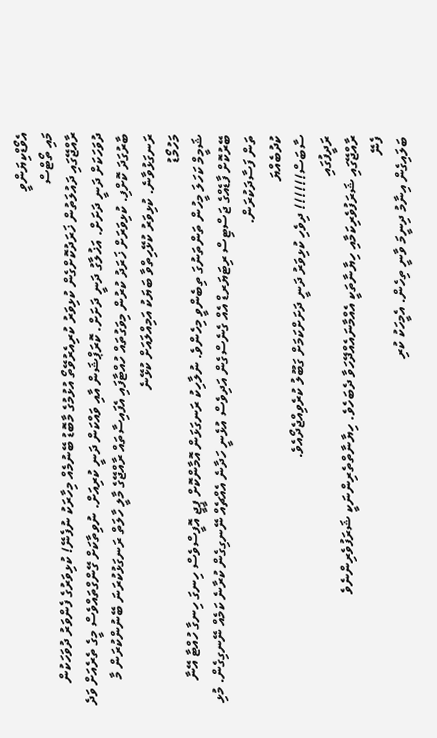އެވޯޑްކިޔަންވީ
މައި ތޯޓްސް
ރާއްޖޭގައި ދައުލަތުން ޚަރަދުކޮށްގެން ކުޅިވަރު ކުރިއެރުވޭތޯ އުޅުމުގެ މާބޮޑު ބޭނުމެއް މިހާރަކު ނުފެނޭ! ކުޅިވަރުގެ ފެންވަރު ދުވަހަކުން ދުވަހަކަށް ދަނީ ދަށަށް. އަޚުލާގު ދަނީ ދަށަށް. ކޮރަޕްޝަން އާއި ވައްކަން ދަނީ ކުރިއަށް. ނުވިތާކަށް ގޭންގްތައްވެސް މީގެ ތެރެއަށް ވަދެ ބާރުގަދަ ކޮށްފި. ކުޅިވަރަށް ޚަރަދު ކުރުން މިވަގުތައް ހުއްޓާފައި އެފައިސާތައް ރާއްޖޭގެ މާލީ ހާލަތް ރަނގަޅުކުރަނަ ބޭނުންކުރަން މާ ރަނގަޅުވާނެ. ކުޅިވަރު ކުޅޭހިތްވާ ބަޔަކު އަމިއްލައަށް ކުޅޭނެ
މަހުމޯޑު
ޝަމީމް ކަހަލަ މީހުން ތަންތަނުގަ ތިބެންވީ މިހެންވެ. ނުލާހިކު ރަނގަޅަން އޮމާންކޮށް ޕީޖީ އޮފީސްވެސް ހިނގަ ހިނގާ ހުއްޓާ އޭނާ ބޭރުކޮށް ފާޑެއްގެ ޖަސްޓިސް ރިޓަޔަރޑް އެއް ގެނެސްގެން އަދިވެސް އުޅެނީ ހަދާނެ އެއްޗެއް ނޭނގިގެން ކުރާނެ ކަމެއް ނޭނގިގެން. މުޅި ތަން ފަސާދަކުރަން.
ކުދުބެއްޔަ
ސާބަސް!!!!!! ދިވެހި ކުޅިވަރު ދަނީ ދަށަށްކަމަށް ގަބޫލު ކުރެވިއްޖެދޯއެވެ.
ރަދީފުގައި
ރާއްޖޭގައި ޝަރަފުވެރިކަމާއި ހިޔާނާތަކީ އެއްމާނައެއްދޭހަވާ ދެބަހެވެ. ހިޔާނާތްތެރިންނަކީ ޝަރަފުވެރިންނެވެ
ފެނޭ
ބަލައިގެން އިނާމު ދިނީމަ ވާނީ ތިހެން. އެމީހަކު ކުރި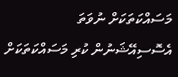މަސައްކަތަކަށް ނުވަތަ އެސޮސިއޭޝަނުން ކުރި މަސައްކަތަކަށް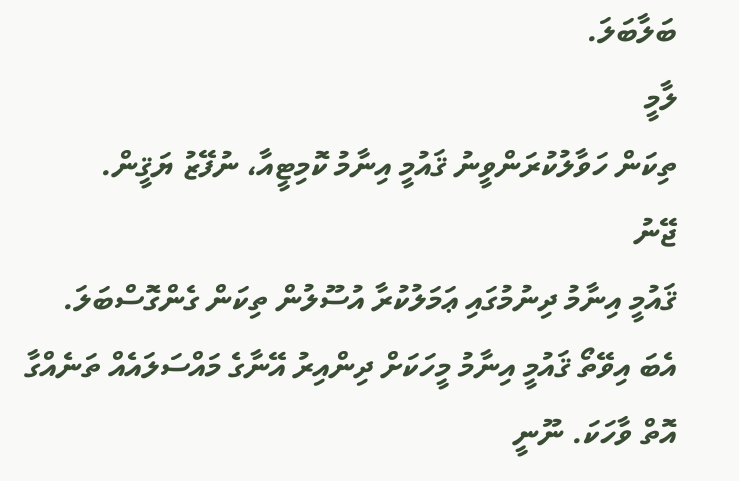ބަލާބަލަ.
ލާމީ
ތިކަން ހަވާލުކުރަންވީނު ޤައުމީ އިނާމު ކޮމިޓީއާ، ނުފޭޒު ޔަޤީން.
ޖޭނު
ޤައުމީ އިނާމު ދިނުމުގައި ޢަމަލުކުރާ އުސޫލުން ތިކަން ގެންގޮސްބަލަ. އެބަ އިވޭތޯ ޤައުމީ އިނާމު މީހަކަށް ދިންއިރު އޭނާގެ މައްސަލައެއް ތަނެއްގާ އޮތް ވާހަކަ. ނޫނީ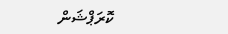ކޮރަޕްޝަން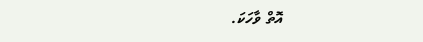އޮތް ވާހަކަ.